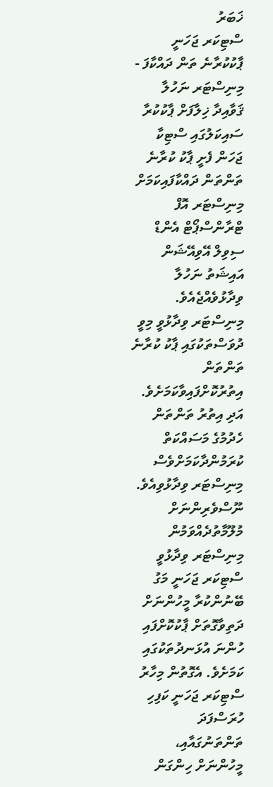ޚަބަރު
ސްޓިކަރ ޖަހަނީ ޕާކުކުރާނެ ތަން ދައްކާފަ - މިނިސްޓަރ ނަހުލާ
ޤަވާއިދާ ޚިލާފަށް ޕާކުކުރާ ސައިކަލުގައި ސްޓިކާ ޖަހަން ފެށީ ޕާކު ކުރާނެ ތަންތަން ދައްކާފައިކަމަށް މިނިސްޓަރ އޮފް ޓްރާންސްޕޯޓް އެންޑް ސިވިލް އޭވިއޭޝަން އައިޝަތު ނަހުލާ ވިދާޅުވެއްޖެއެވެ.
މިނިސްޓަރ ވިދާޅުވީ މިވީ ދުވަސްތަކުގައި ޕާކު ކުރާނެ ތަންތަން އިތުރުކޮށްފައިވާކަމަށެވެ. އަދި އިތުރު ތަންތަން ހެދުމުގެ މަސައްކަތް ކުރަމުންދާކަމަށްވެސް މިނިސްޓަރ ވިދާޅުވިއެވެ. ނޫސްވެރިންނަށް މުލޫމާތުދެއްވަމުން މިނިސްޓަރ ވިދާޅުވީ ސްޓިކަރ ޖަހަނީ މަގު ބޭނުންކުރާ މީހުންނަށް ދަތިވާގޮތަށް ޕާކުކޮށްފައި ހުންނަ އުޅަނދުތަކުގައި ކަމަށެވެ. އެގޮތުން މިހާރު ސްޓިކަރ ޖަހަނީ ކަފިހި ހުރަސްފަދަ ތަންތަނުގައާއި، މީހުންނަށް ހިންގަން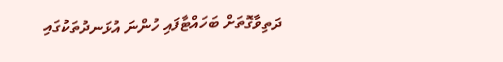ދަތިވާގޮތަށް ބަހައްޓާފައި ހުންނަ އުޅަނދުތަކުގައި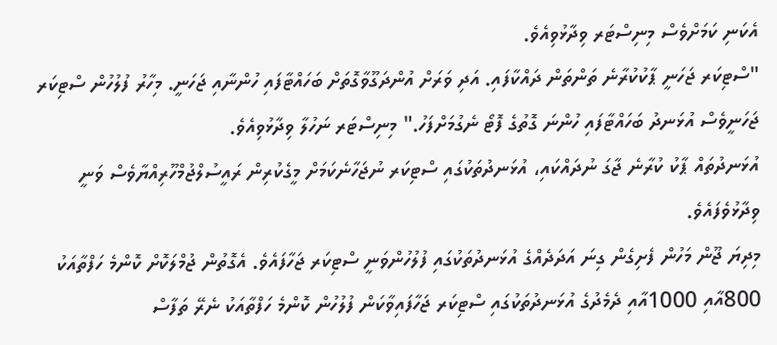އެކަނި ކަމަށްވެސް މިނިސްޓަރ ވިދާޅުވިއެވެ.
"ސްޓިކަރ ޖަހަނީ ޕާކުކުރާނެ ތަންތަން ދައްކާފައި. އަދި ވަރަށް އުންދަގޫވާގޮތަށް ބަހައްޓާފައި ހުންނާއި ޖަހަނީ. މިހާރު ފުލުހުން ސްޓިކަރ ޖަހަނީވެސް އުޅަނދު ބަހައްޓާފައި ހުންނަ ގޮތުގެ ފޮޓޯ ނެގުމަށްފަހު." މިނިސްޓަރ ނަހުލާ ވިދާޅުވިއެވެ.
އުޅަނދުތައް ޕާކު ކުރާނެ ޖާގަ ނުދައްކައި، އުޅަނދުތަކުގައި ސްޓިކަރ ނުޖަހާނެކަމަށް މީގެކުރިން ރައީސުލްޖުމްހޫރިއްޔާވެސް ވަނީ ވިދާޅުވެފައެވެ.
މިދިޔަ ޖޫން މަހުން ފެށިގެން ގިނަ އަދަދެއްގެ އުޅަނދުތަކުގައި ފުލުހުންވަނީ ސްޓިކަރ ޖަހާފައެވެ. އެގޮތުން ޖުމްލަކޮށް ކޮންމެ ހަފްތާއަކު 800އާއި 1000އާއި ދެމެދުގެ އުޅަނދުތަކުގައި ސްޓިކަރ ޖަހާފައިވާކަން ފުލުހުން ކޮންމެ ހަފްތާއަކު ނެރޭ ތަފާސް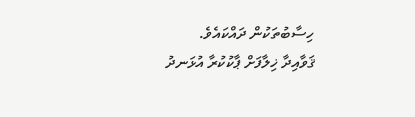ހިސާބުތަކުން ދައްކައެވެ.
ޤަވާއިދާ ޚިލާފަށް ޕާކުކުރާ އުޅަނދު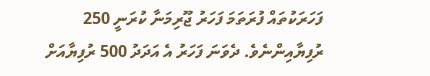ފަހަރަކުތައް ފުރަތަމަ ފަހަރު ޖޫރިމަނާ ކުރަނީ 250 ރުފިޔާއިންނެވެ. ދެވަނަ ފަހަރު އެ އަދަދު 500 ރުފިޔާއަށް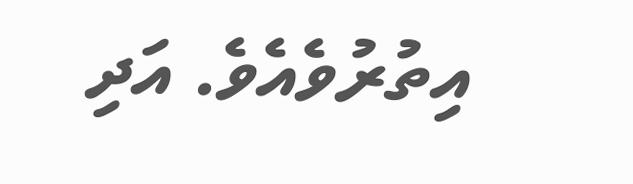އިތުރުވެއެވެ. އަދި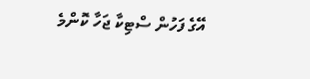އޭގެ ފަހުން ސްޓިކާ ޖަހާ ކޮންމެ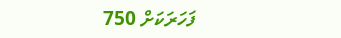ފަހަރަކަށް 750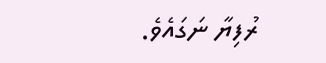ރުފިޔާ ނަގައެވެ.